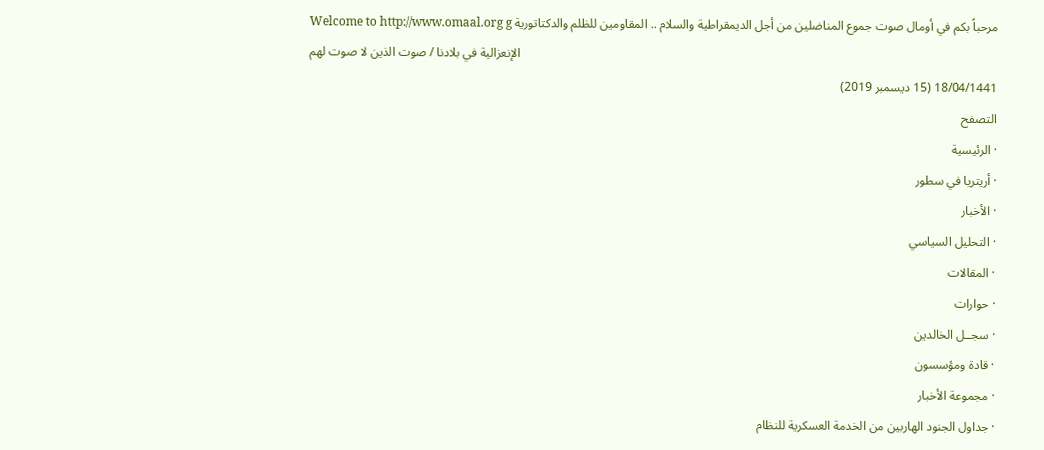Welcome to http://www.omaal.org g مرحباً بكم في أومال صوت جموع المناضلين من أجل الديمقراطية والسلام .. المقاومين للظلم والدكتاتورية الإنعزالية في بلادنا / صوت الذين لا صوت لهم
18/04/1441 (15 ديسمبر 2019)
التصفح
· الرئيسية
· أريتريا في سطور
· الأخبار
· التحليل السياسي
· المقالات
· حوارات
· سجــل الخالدين
· قادة ومؤسسون
· مجموعة الأخبار
· جداول الجنود الهاربين من الخدمة العسكرية للنظام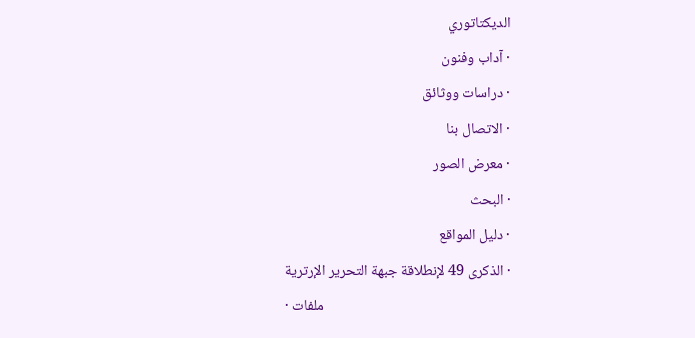الديكتاتوري
· آداب وفنون
· دراسات ووثائق
· الاتصال بنا
· معرض الصور
· البحث
· دليل المواقع
· الذكرى 49 لإنطلاقة جبهة التحرير الإرترية
· ملفات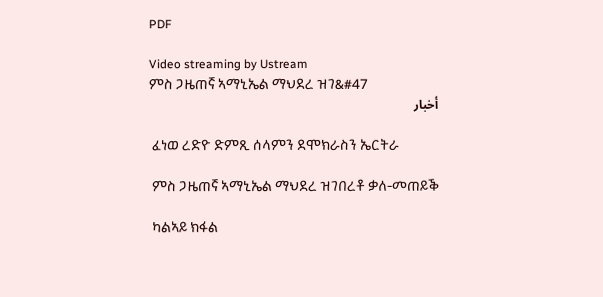PDF

Video streaming by Ustream
ምስ ጋዜጠኛ ኣማኒኤል ማህደረ ዝገ&#47
أخبار

 ፈነወ ረድዮ ድምጺ ሰላምን ደሞክራስን ኤርትራ

 ምስ ጋዜጠኛ ኣማኒኤል ማህደረ ዝገበረቶ ቃለ-መጠይቕ

 ካልኣይ ክፋል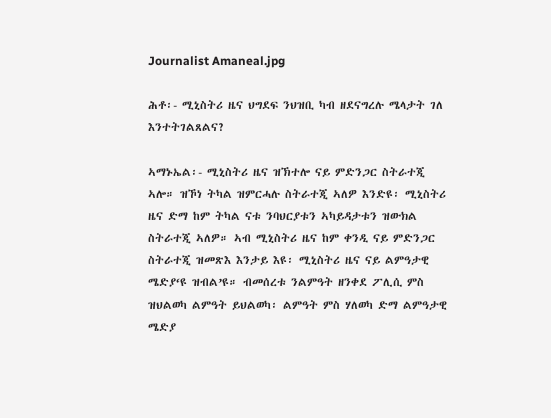Journalist Amaneal.jpg

ሕቶ፡- ሚኒስትሪ ዜና ህግደፍ ንህዝቢ ካብ ዘደናግረሉ ሜላታት ገለ እንተትገልጸልና?

ኣማኑኤል፡- ሚኒስትሪ ዜና ዝኽተሎ ናይ ምድንጋር ስትራተጂ ኣሎ። ዝኾነ ትካል ዝምርሓሉ ስትራተጂ ኣለዎ እንድዩ፡ ሚኒስትሪ ዜና ድማ ከም ትካል ናቱ ንባህርያቱን ኣካይዳታቱን ዝውክል ስትራተጂ ኣለዎ። ኣብ ሚኒስትሪ ዜና ከም ቀንዲ ናይ ምድንጋር ስትራተጂ ዝመጽእ እንታይ እዩ፡ ሚኒስትሪ ዜና ናይ ልምዓታዊ ሜድያ‘ዩ ዝብል’ዩ። ብመሰረቱ ንልምዓት ዘንቀደ ፖሊሲ ምስ ዝህልወካ ልምዓት ይህልወካ፡ ልምዓት ምስ ሃለወካ ድማ ልምዓታዊ ሜድያ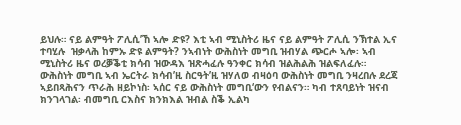ይህሉ። ናይ ልምዓት ፖሊሲ’ኸ ኣሎ ድዩ? እቲ ኣብ ሚኒስትሪ ዜና ናይ ልምዓት ፖሊሲ ንኽተል ኢና ተባሂሉ  ዝቃላሕ ከምኡ ድዩ ልምዓት? ንኣብነት ውሕስነት መግቢ ዝብሃል ጭርሖ ኣሎ፡ ኣብ ሚኒስትሪ ዜና ወረቓቕቲ ክሳብ ዝውዳእ ዝጽሓፈሉ ዓንቀር ክሳብ ዝልሕልሕ ዝልፍለፈሉ። ውሕስነት መግቢ ኣብ ኤርትራ ክሳብ’ዚ ስርዓት’ዚ ዝሃለወ ብዛዕባ ውሕስነት መግቢ ንዛረበሉ ደረጃ ኣይበጻሕናን ጥራሕ ዘይኮነስ፡ ኣሰር ናይ ውሕስነት መግቢ‘ውን የብልናን። ካብ ተጸባይነት ዝናብ ክንገላገል፡ ብመግቢ ርእስና ክንክእል ዝብል ስቕ ኢልካ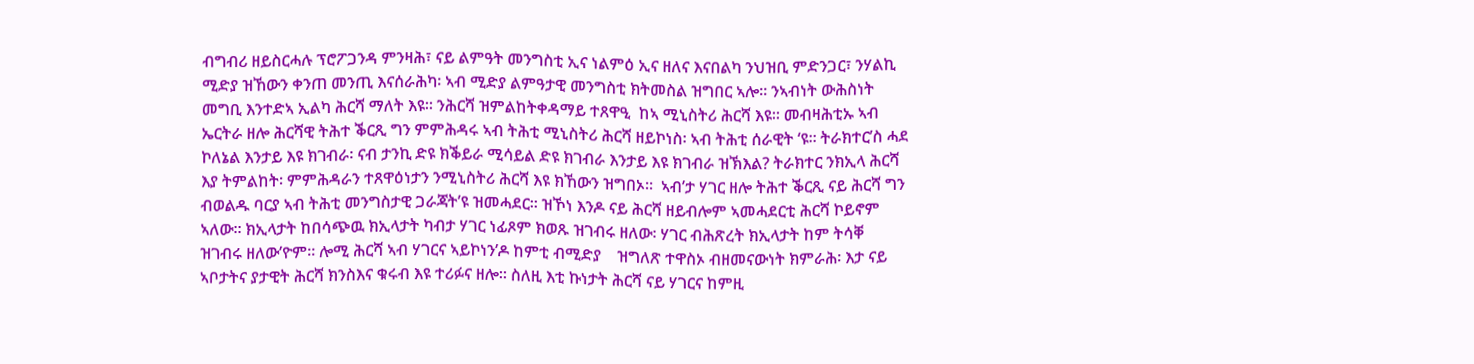ብግብሪ ዘይስርሓሉ ፕሮፖጋንዳ ምንዛሕ፣ ናይ ልምዓት መንግስቲ ኢና ነልምዕ ኢና ዘለና እናበልካ ንህዝቢ ምድንጋር፣ ንሃልኪ ሚድያ ዝኸውን ቀንጠ መንጢ እናሰራሕካ፡ ኣብ ሚድያ ልምዓታዊ መንግስቲ ክትመስል ዝግበር ኣሎ። ንኣብነት ውሕስነት መግቢ እንተድኣ ኢልካ ሕርሻ ማለት እዩ። ንሕርሻ ዝምልከትቀዳማይ ተጸዋዒ  ከኣ ሚኒስትሪ ሕርሻ እዩ። መብዛሕቲኡ ኣብ ኤርትራ ዘሎ ሕርሻዊ ትሕተ ቕርጺ ግን ምምሕዳሩ ኣብ ትሕቲ ሚኒስትሪ ሕርሻ ዘይኮነስ፡ ኣብ ትሕቲ ሰራዊት ‘ዩ። ትራክተር’ስ ሓደ ኮለኔል እንታይ እዩ ክገብራ፡ ናብ ታንኪ ድዩ ክቕይራ ሚሳይል ድዩ ክገብራ እንታይ እዩ ክገብራ ዝኽእል? ትራክተር ንክኢላ ሕርሻ እያ ትምልከት፡ ምምሕዳራን ተጸዋዕነታን ንሚኒስትሪ ሕርሻ እዩ ክኸውን ዝግበኦ።  ኣብ’ታ ሃገር ዘሎ ትሕተ ቕርጺ ናይ ሕርሻ ግን ብወልዱ ባርያ ኣብ ትሕቲ መንግስታዊ ጋራጃት’ዩ ዝመሓደር። ዝኾነ እንዶ ናይ ሕርሻ ዘይብሎም ኣመሓደርቲ ሕርሻ ኮይኖም ኣለው። ክኢላታት ከበሳጭዉ ክኢላታት ካብታ ሃገር ነፊጾም ክወጹ ዝገብሩ ዘለው፡ ሃገር ብሕጽረት ክኢላታት ከም ትሳቐ ዝገብሩ ዘለው’ዮም። ሎሚ ሕርሻ ኣብ ሃገርና ኣይኮነን’ዶ ከምቲ ብሚድያ    ዝግለጽ ተዋስኦ ብዘመናውነት ክምራሕ፡ እታ ናይ ኣቦታትና ያታዊት ሕርሻ ክንስእና ቁሩብ እዩ ተሪፉና ዘሎ። ስለዚ እቲ ኩነታት ሕርሻ ናይ ሃገርና ከምዚ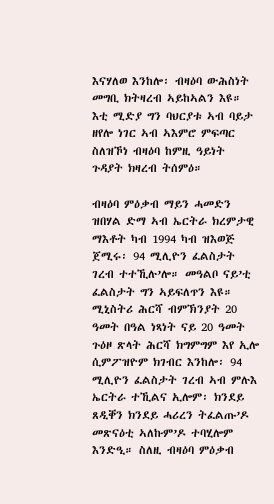እናሃለወ እንከሎ፡ ብዛዕባ ውሕስነት መግቢ ክትዛረብ ኣይከኣልን እዩ። እቲ ሚድያ ግን ባህርያቱ ኣብ ባይታ ዘየሎ ነገር ኣብ ኣእምሮ ምፍጣር ስለዝኾነ ብዛዕባ ከምዚ ዓይነት ጉዳያት ክዛረብ ትሰምዕ።

ብዛዕባ ምዕቃብ ማይን ሓመድን ዝበሃል ድማ ኣብ ኤርትራ ክረምታዊ ማእቶት ካብ 1994 ካብ ዝእወጅ ጀሚሩ፡ 94 ሚሊዮን ፈልስታት ገረብ ተተኺሉ’ሎ። መዓልቦ ናይ’ቲ ፈልስታት ግን ኣይፍለጥን እዩ። ሚኒስትሪ ሕርሻ ብምኽንያት 20 ዓመት በዓል ነጻነት ናይ 20 ዓመት ጉዕዞ ጽላት ሕርሻ ክግምግም እየ ኢሎ ሲምፖዝዮም ክገብር እንከሎ፡ 94 ሚሊዮን ፈልስታት ገረብ ኣብ ምሉእ ኤርትራ ተኺልና ኢሎም፡ ክንደይ ጸዲቐን ክንደይ ሓሪረን ትፈልጡ’ዶ መጽናዕቲ ኣለኩም’ዶ ተባሂሎም እንድዒ። ስለዚ ብዛዕባ ምዕቃብ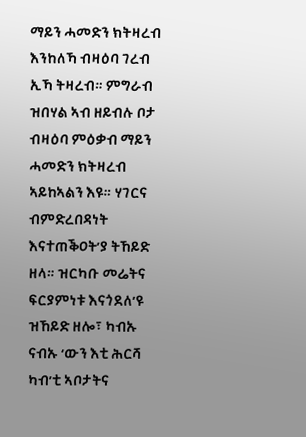ማይን ሓመድን ክትዛረብ እንከለኻ ብዛዕባ ገረብ ኢኻ ትዛረብ። ምግራብ ዝበሃል ኣብ ዘይብሉ ቦታ ብዛዕባ ምዕቃብ ማይን ሓመድን ክትዛረብ ኣይከኣልን እዩ። ሃገርና ብምድረበዳነት እናተጠቕዐት’ያ ትኸይድ ዘላ። ዝርካቡ መሬትና ፍርያምነቱ እናጎደለ’ዩ ዝኸይድ ዘሎ፣ ካብኡ ናብኡ ‘ውን እቲ ሕርሻ ካብ’ቲ ኣቦታትና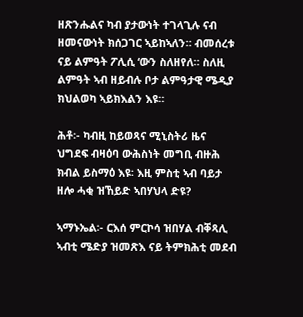ዘጽንሑልና ካብ ያታውነት ተገላጊሉ ናብ ዘመናውነት ክሰጋገር ኣይከኣለን። ብመሰረቱ ናይ ልምዓት ፖሊሲ ‘ውን ስለዘየለ። ስለዚ ልምዓት ኣብ ዘይብሉ ቦታ ልምዓታዊ ሜዲያ ክህልወካ ኣይክእልን እዩ።

ሕቶ፡- ካብዚ ከይወጻና ሚኒስትሪ ዜና ህግደፍ ብዛዕባ ውሕስነት መግቢ ብዙሕ ክብል ይስማዕ እዩ፡ እዚ ምስቲ ኣብ ባይታ ዘሎ ሓቂ ዝኸይድ ኣበሃህላ ድዩ?

ኣማኑኤል፡- ርእሰ ምርኮሳ ዝበሃል ብቐጻሊ ኣብቲ ሜድያ ዝመጽእ ናይ ትምክሕቲ መደብ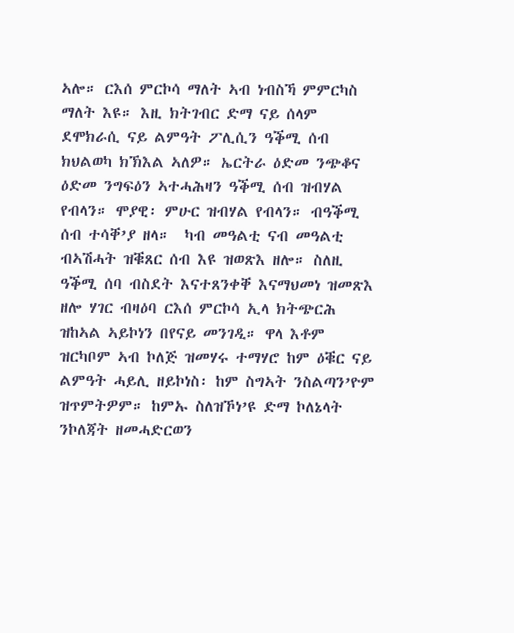ኣሎ። ርእሰ ምርኮሳ ማለት ኣብ ነብስኻ ምምርካስ ማለት እዩ። እዚ ክትገብር ድማ ናይ ሰላም ደሞክራሲ ናይ ልምዓት ፖሊሲን ዓቕሚ ሰብ ክህልወካ ክኽእል ኣለዎ። ኤርትራ ዕድመ ንጭቆና ዕድመ ንግፍዕን ኣተሓሕዛን ዓቕሚ ሰብ ዝብሃል የብላን። ሞያዊ፡ ምሁር ዝብሃል የብላን። ብዓቕሚ ሰብ ተሳቐ’ያ ዘላ።  ካብ መዓልቲ ናብ መዓልቲ ብኣሽሓት ዝቑጸር ሰብ እዩ ዝወጽእ ዘሎ። ስለዚ ዓቕሚ ሰባ ብስደት እናተጸንቀቐ እናማህመነ ዝመጽእ ዘሎ ሃገር ብዛዕባ ርእሰ ምርኮሳ ኢላ ክትጭርሕ ዝከኣል ኣይኮነን በየናይ መንገዲ። ዋላ እቶም ዝርካቦም ኣብ ኮለጅ ዝመሃሩ ተማሃሮ ከም ዕቑር ናይ ልምዓት ሓይሊ ዘይኮነስ፡ ከም ስግኣት ንስልጣን’ዮም ዝጥምትዎም። ከምኡ ስለዝኾነ’ዩ ድማ ኮለኔላት ንኮለጃት ዘመሓድርወን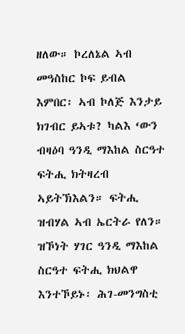ዘለው። ኮረለኔል ኣብ መዓስከር ኮፍ ይብል እምበር፡ ኣብ ኮለጅ እንታይ ክገብር ይኣቱ? ካልእ ‘ውን ብዛዕባ ዓንዲ ማእከል ስርዓተ ፍትሒ ክትዛረብ ኣይትኽእልን። ፍትሒ ዝብሃል ኣብ ኤርትራ የለን። ዝኾነት ሃገር ዓንዲ ማእከል ስርዓተ ፍትሒ ክህልዋ እንተኾይኑ፡ ሕገ-መንግስቲ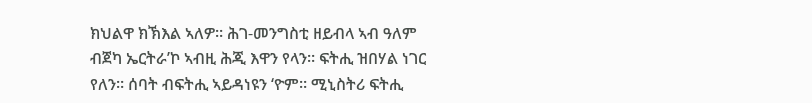ክህልዋ ክኽእል ኣለዎ። ሕገ-መንግስቲ ዘይብላ ኣብ ዓለም ብጀካ ኤርትራ’ኮ ኣብዚ ሕጂ እዋን የላን። ፍትሒ ዝበሃል ነገር የለን። ሰባት ብፍትሒ ኣይዳነዩን ‘ዮም። ሚኒስትሪ ፍትሒ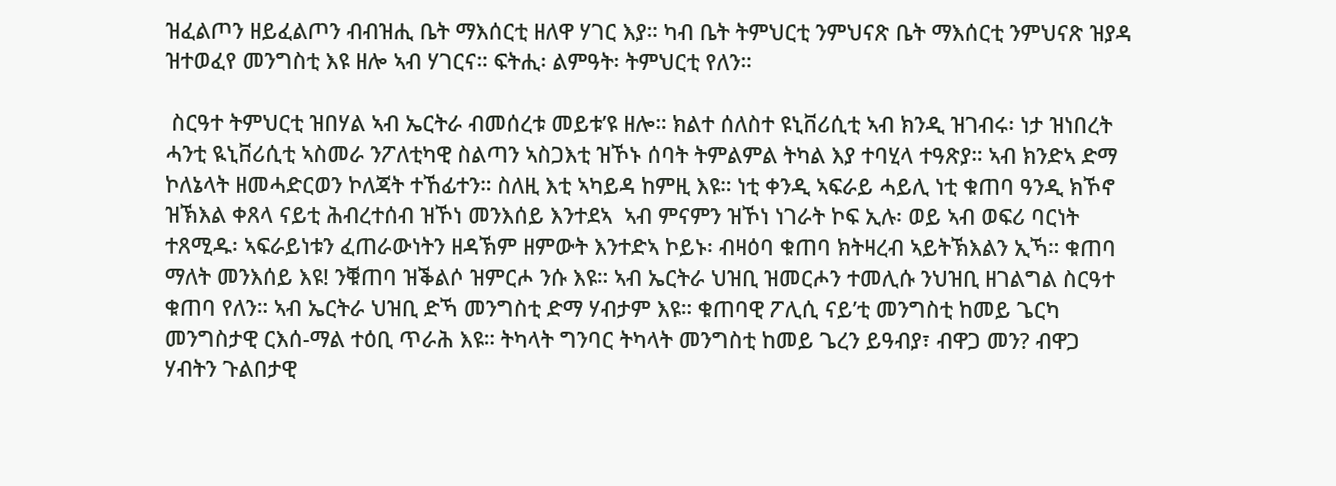ዝፈልጦን ዘይፈልጦን ብብዝሒ ቤት ማእሰርቲ ዘለዋ ሃገር እያ። ካብ ቤት ትምህርቲ ንምህናጽ ቤት ማእሰርቲ ንምህናጽ ዝያዳ ዝተወፈየ መንግስቲ እዩ ዘሎ ኣብ ሃገርና። ፍትሒ፡ ልምዓት፡ ትምህርቲ የለን።

 ስርዓተ ትምህርቲ ዝበሃል ኣብ ኤርትራ ብመሰረቱ መይቱ’ዩ ዘሎ። ክልተ ሰለስተ ዩኒቨሪሲቲ ኣብ ክንዲ ዝገብሩ፡ ነታ ዝነበረት ሓንቲ ዪኒቨሪሲቲ ኣስመራ ንፖለቲካዊ ስልጣን ኣስጋእቲ ዝኾኑ ሰባት ትምልምል ትካል እያ ተባሂላ ተዓጽያ። ኣብ ክንድኣ ድማ ኮለኔላት ዘመሓድርወን ኮለጃት ተኸፊተን። ስለዚ እቲ ኣካይዳ ከምዚ እዩ። ነቲ ቀንዲ ኣፍራይ ሓይሊ ነቲ ቁጠባ ዓንዲ ክኾኖ ዝኽእል ቀጸላ ናይቲ ሕብረተሰብ ዝኾነ መንእሰይ እንተደኣ  ኣብ ምናምን ዝኾነ ነገራት ኮፍ ኢሉ፡ ወይ ኣብ ወፍሪ ባርነት ተጸሚዱ፡ ኣፍራይነቱን ፈጠራውነትን ዘዳኽም ዘምውት እንተድኣ ኮይኑ፡ ብዛዕባ ቁጠባ ክትዛረብ ኣይትኽእልን ኢኻ። ቁጠባ ማለት መንእሰይ እዩ! ንቑጠባ ዝቕልሶ ዝምርሖ ንሱ እዩ። ኣብ ኤርትራ ህዝቢ ዝመርሖን ተመሊሱ ንህዝቢ ዘገልግል ስርዓተ ቁጠባ የለን። ኣብ ኤርትራ ህዝቢ ድኻ መንግስቲ ድማ ሃብታም እዩ። ቁጠባዊ ፖሊሲ ናይ’ቲ መንግስቲ ከመይ ጌርካ መንግስታዊ ርእሰ-ማል ተዕቢ ጥራሕ እዩ። ትካላት ግንባር ትካላት መንግስቲ ከመይ ጌረን ይዓብያ፣ ብዋጋ መን? ብዋጋ ሃብትን ጉልበታዊ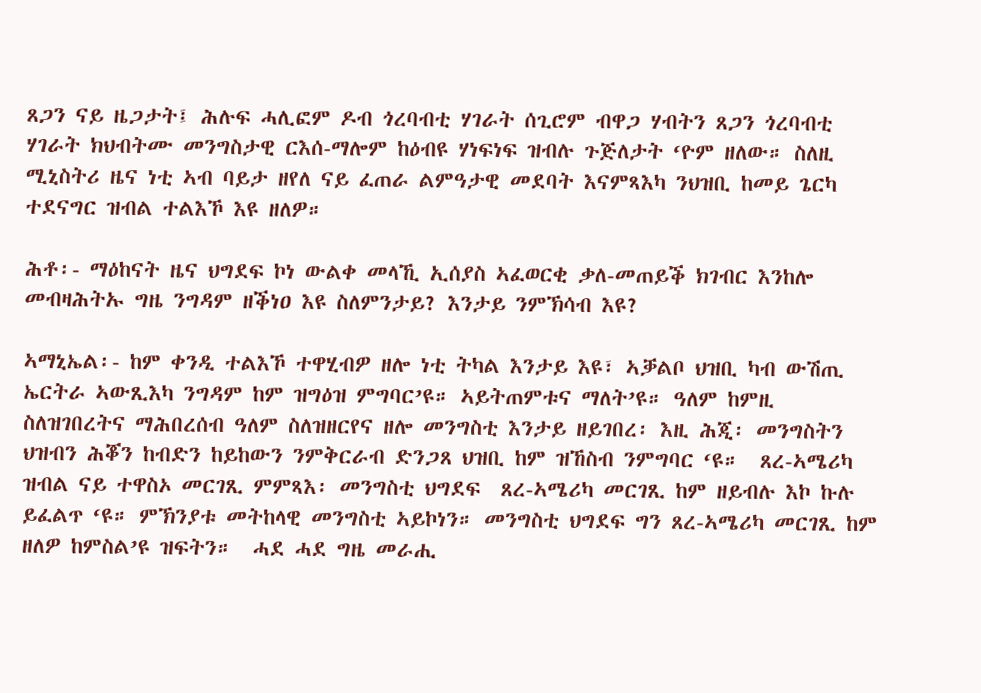ጸጋን ናይ ዜጋታት፤ ሕሉፍ ሓሊፎም ዶብ ጎረባብቲ ሃገራት ሰጊሮም ብዋጋ ሃብትን ጸጋን ጎረባብቲ ሃገራት ክህብትሙ መንግስታዊ ርእሰ-ማሎም ከዕብዩ ሃነፍነፍ ዝብሉ ጉጅለታት ‘ዮም ዘለው። ስለዚ ሚኒስትሪ ዜና ነቲ ኣብ ባይታ ዘየለ ናይ ፈጠራ ልምዓታዊ መደባት እናምጻእካ ንህዝቢ ከመይ ጌርካ ተደናግር ዝብል ተልእኾ እዩ ዘለዎ።

ሕቶ፡- ማዕከናት ዜና ህግደፍ ኮነ ውልቀ መላኺ ኢሰያስ ኣፈወርቂ ቃለ-መጠይቕ ክገብር እንከሎ መብዛሕትኡ ግዜ ንግዳም ዘቕነዐ እዩ ስለምንታይ? እንታይ ንምኽሳብ እዩ?

ኣማኒኤል፡- ከም ቀንዲ ተልእኾ ተዋሂብዎ ዘሎ ነቲ ትካል እንታይ እዩ፣ ኣቓልቦ ህዝቢ ካብ ውሽጢ ኤርትራ ኣውጺእካ ንግዳም ከም ዝግዕዝ ምግባር’ዩ። ኣይትጠምቱና ማለት’ዩ። ዓለም ከምዚ ስለዝገበረትና ማሕበረሰብ ዓለም ስለዝዘርየና ዘሎ መንግስቲ እንታይ ዘይገበረ፡ እዚ ሕጂ፡ መንግስትን ህዝብን ሕቖን ከብድን ከይከውን ንምቅርራብ ድንጋጸ ህዝቢ ከም ዝኸስብ ንምግባር ‘ዩ።  ጸረ-ኣሜሪካ ዝብል ናይ ተዋስኦ መርገጺ ምምጻእ፡ መንግስቲ ህግደፍ  ጸረ-ኣሜሪካ መርገጺ ከም ዘይብሉ እኮ ኩሉ ይፈልጥ ‘ዩ። ምኽንያቱ መትከላዊ መንግስቲ ኣይኮነን። መንግስቲ ህግደፍ ግን ጸረ-ኣሜሪካ መርገጺ ከም ዘለዎ ከምስል’ዩ ዝፍትን።  ሓደ ሓደ ግዜ መራሒ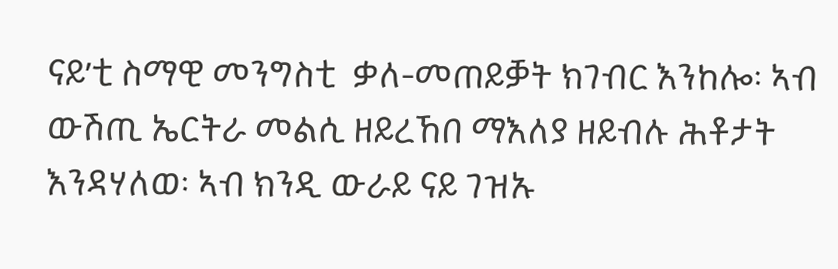ናይ’ቲ ስማዊ መንግስቲ  ቃለ-መጠይቓት ክገብር እንከሎ፡ ኣብ ውሽጢ ኤርትራ መልሲ ዘይረኸበ ማእለያ ዘይብሉ ሕቶታት እንዳሃለወ፡ ኣብ ክንዲ ውራይ ናይ ገዝኡ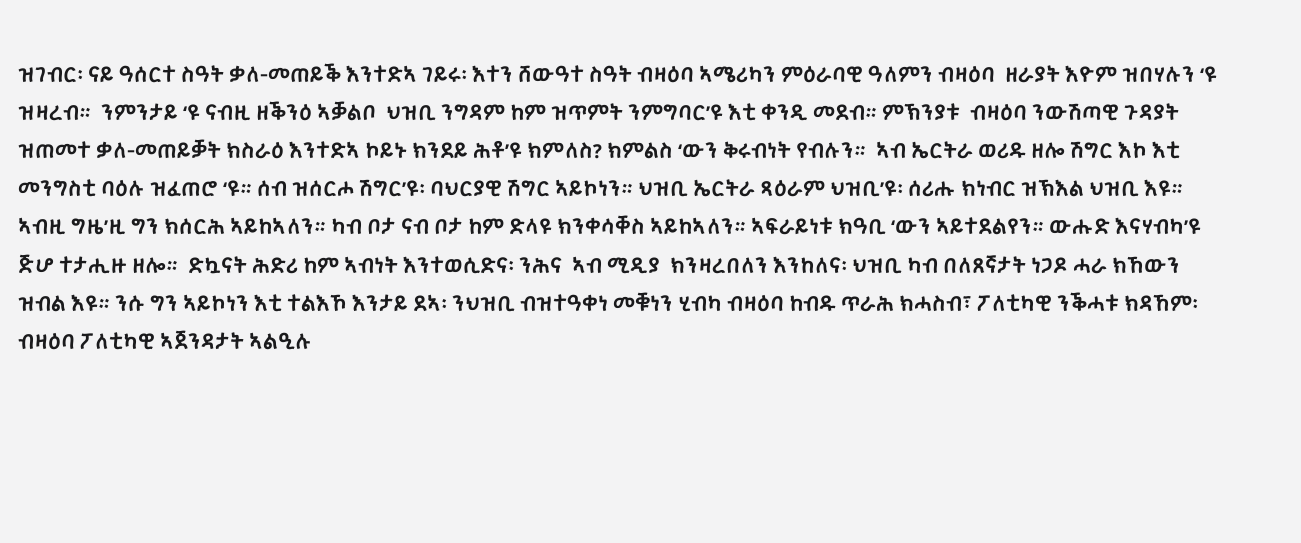ዝገብር፡ ናይ ዓሰርተ ስዓት ቃለ-መጠይቕ እንተድኣ ገይሩ፡ እተን ሸውዓተ ስዓት ብዛዕባ ኣሜሪካን ምዕራባዊ ዓለምን ብዛዕባ  ዘራያት እዮም ዝበሃሉን ‘ዩ ዝዛረብ።  ንምንታይ ‘ዩ ናብዚ ዘቕንዕ ኣቓልቦ  ህዝቢ ንግዳም ከም ዝጥምት ንምግባር’ዩ እቲ ቀንዲ መደብ። ምኽንያቱ  ብዛዕባ ንውሽጣዊ ጉዳያት ዝጠመተ ቃለ-መጠይቓት ክስራዕ እንተድኣ ኮይኑ ክንደይ ሕቶ’ዩ ክምለስ? ክምልስ ‘ውን ቅሩብነት የብሉን።  ኣብ ኤርትራ ወሪዱ ዘሎ ሽግር እኮ እቲ መንግስቲ ባዕሉ ዝፈጠሮ ‘ዩ። ሰብ ዝሰርሖ ሽግር’ዩ፡ ባህርያዊ ሽግር ኣይኮነን። ህዝቢ ኤርትራ ጻዕራም ህዝቢ’ዩ፡ ሰሪሑ ክነብር ዝኽእል ህዝቢ እዩ። ኣብዚ ግዜ’ዚ ግን ክሰርሕ ኣይከኣለን። ካብ ቦታ ናብ ቦታ ከም ድላዩ ክንቀሳቐስ ኣይከኣለን። ኣፍራይነቱ ክዓቢ ‘ውን ኣይተደልየን። ውሑድ እናሃብካ’ዩ ጅሆ ተታሒዙ ዘሎ።  ድኳናት ሕድሪ ከም ኣብነት እንተወሲድና፡ ንሕና  ኣብ ሚዲያ  ክንዛረበለን እንከለና፡ ህዝቢ ካብ በለጸኛታት ነጋዶ ሓራ ክኸውን ዝብል እዩ። ንሱ ግን ኣይኮነን እቲ ተልእኾ እንታይ ደኣ፡ ንህዝቢ ብዝተዓቀነ መቑነን ሂብካ ብዛዕባ ከብዱ ጥራሕ ክሓስብ፣ ፖለቲካዊ ንቕሓቱ ክዳኸም፡ ብዛዕባ ፖለቲካዊ ኣጀንዳታት ኣልዒሉ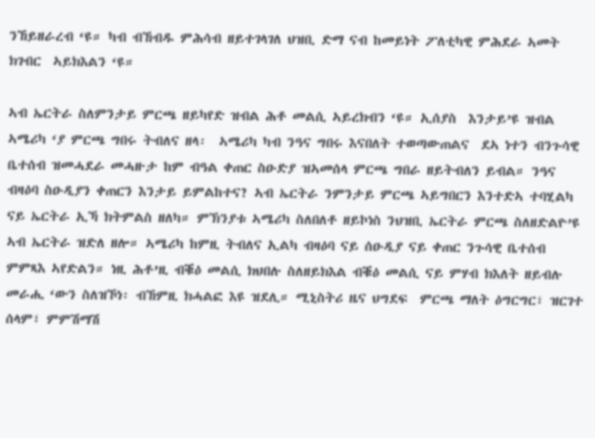ንኸይዘራረብ ‘ዩ። ካብ ብኸብዱ ምሕሳብ ዘይተገላገለ ህዝቢ ድማ ናብ ከመይነት ፖለቲካዊ ምሕደራ ኣመት ክገብር  ኣይክእልን ‘ዩ።

ኣብ ኤርትራ ስለምንታይ ምርጫ ዘይካየድ ዝብል ሕቶ መልሲ ኣይረክብን ‘ዩ። ኢሰያስ  እንታይ’ዩ ዝብል ኣሜሪካ ‘ያ ምርጫ ግበሩ ትብለና ዘላ፡  ኣሜሪካ ካብ ንዓና ግበሩ እናበለት ተወጣውጠልና  ደኣ ነተን ብንጉሳዊ ቤተሰብ ዝመሓደራ መሓዙታ ከም ብዓል ቀጠር ስዑድያ ዝኣመሰላ ምርጫ ግበራ ዘይትብለን ይብል። ንዓና ብዛዕባ ስዑዲያን ቀጠርን እንታይ ይምልከተና? ኣብ ኤርትራ ንምንታይ ምርጫ ኣይግበርን እንተድኣ ተባሂልካ ናይ ኤርትራ ኢኻ ክትምልስ ዘለካ። ምኽንያቱ ኣሜሪካ ስለበለቶ ዘይኮነስ ንህዝቢ ኤርትራ ምርጫ ስለዘድልዮ’ዩ ኣብ ኤርትራ ዝድለ ዘሎ። ኣሜሪካ ከምዚ ትብለና ኢልካ ብዛዕባ ናይ ሰዑዲያ ናይ ቀጠር ንጉሳዊ ቤተሰብ ምምጻእ ኣየድልን። ነዚ ሕቶ’ዚ ብቑዕ መልሲ ክህበሉ ስለዘይክእል ብቑዕ መልሲ ናይ ምሃብ ክእለት ዘይብሉ መራሒ ‘ውን ስለዝኾነ፡ ብኸምዚ ክሓልፎ እዩ ዝደሊ። ሚኒስትሪ ዜና ህግደፍ  ምርጫ ማለት ዕግርግር፣ ዝርገተ ሰላም፣ ምምሽማሽ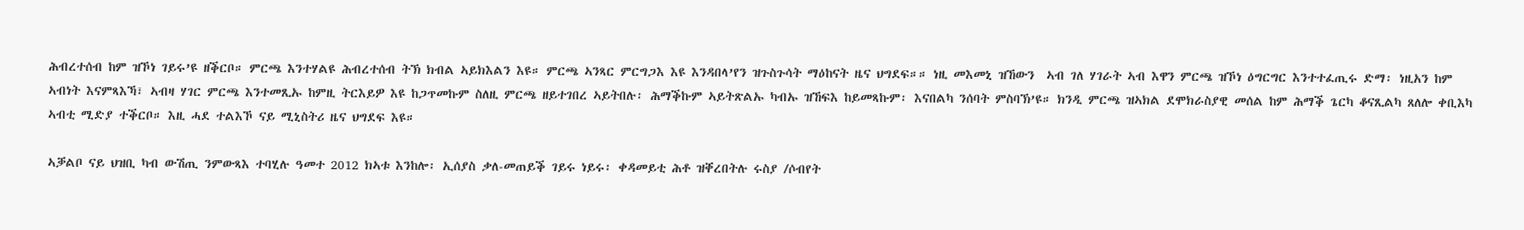ሕብረተሰብ ከም ዝኾነ ገይሩ’ዩ ዘቕርቦ። ምርጫ እንተሃልዩ ሕብረተሰብ ትኽ ክብል ኣይክእልን እዩ። ምርጫ ኣንጻር ምርግጋእ እዩ እንዳበላ’የን ዝጉስጉሳት ማዕከናት ዜና ህግደፍ።። ነዚ መእመኒ ዝኸውን  ኣብ ገለ ሃገራት ኣብ እዋን ምርጫ ዝኾነ ዕግርግር እንተተፈጢሩ ድማ፡ ነዚአን ከም ኣብነት እናምጻእኻ፣ ኣብዛ ሃገር ምርጫ እንተመጺኡ ከምዚ ትርእይዎ እዩ ከጋጥመኩም ስለዚ ምርጫ ዘይተገበረ ኣይትበሉ፡ ሕማቕኩም ኣይትጽልኡ ካብኡ ዝኸፍእ ከይመጻኩም፡ እናበልካ ንሰባት ምስባኽ’ዩ። ክንዲ ምርጫ ዝኣክል ደሞክራስያዊ መሰል ከም ሕማቕ ጌርካ ቆናጺልካ ጸለሎ ቀቢእካ ኣብቲ ሚድያ ተቕርቦ። እዚ ሓደ ተልእኾ ናይ ሚኒስትሪ ዜና ህግደፍ እዩ።

ኣቓልቦ ናይ ህዝቢ ካብ ውሽጢ ንምውጻእ ተባሂሉ ዓመተ 2012 ክኣቱ እንከሎ፡ ኢሰያስ ቃለ-መጠይቕ ገይሩ ነይሩ፡ ቀዳመይቲ ሕቶ ዝቐረበትሉ ሩስያ /ሶብየት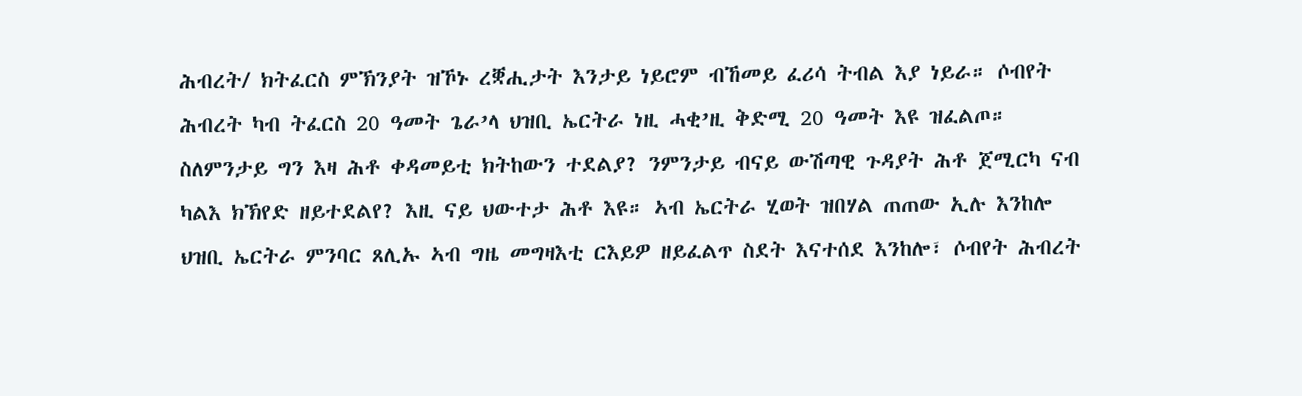ሕብረት/ ክትፈርስ ምኽንያት ዝኾኑ ረቛሒታት እንታይ ነይሮም ብኸመይ ፈሪሳ ትብል እያ ነይራ። ሶብየት ሕብረት ካብ ትፈርስ 20 ዓመት ጌራ’ላ ህዝቢ ኤርትራ ነዚ ሓቂ’ዚ ቅድሚ 20 ዓመት እዩ ዝፈልጦ። ስለምንታይ ግን እዛ ሕቶ ቀዳመይቲ ክትከውን ተደልያ? ንምንታይ ብናይ ውሽጣዊ ጉዳያት ሕቶ ጀሚርካ ናብ ካልእ ክኽየድ ዘይተደልየ? እዚ ናይ ህውተታ ሕቶ እዩ። ኣብ ኤርትራ ሂወት ዝበሃል ጠጠው ኢሉ እንከሎ ህዝቢ ኤርትራ ምንባር ጸሊኡ ኣብ ግዜ መግዛእቲ ርእይዎ ዘይፈልጥ ስደት እናተሰደ እንከሎ፣ ሶብየት ሕብረት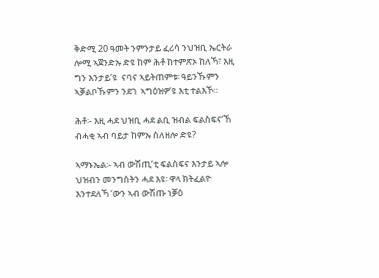ቅድሚ 20 ዓመት ንምንታይ ፈሪሳ ንህዝቢ ኤርትራ ሎሚ ኣጀንድኡ ድዩ ከም ሕቶ ከተምጽኦ ከለኻ፣ እዚ ግን እንታይ’ዩ  ናባና ኣይትጠምቱ፡ ዓይንኹምን ኣቓልቦኹምን ንደገ  ኣግዕዝዎ’ዩ እቲ ተልእኾ።

ሕቶ፡- እዚ ሓደ ህዝቢ ሓደ ልቢ ዝብል ፍልስፍና’ኸ ብሓቂ ኣብ ባይታ ከምኡ ስለዘሎ ድዩ?

ኣማኑኤል፡- ኣብ ውሽጢ’ቲ ፍልስፍና እንታይ ኣሎ ህዝብን መንግስትን ሓደ እዩ፡ ዋላ ክትፈልዮ እንተደለኻ ‘ውን ኣብ ውሽጡ ነቓዕ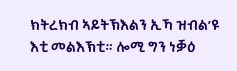ክትረክብ ኣይትኽእልን ኢኻ ዝብል’ዩ እቲ መልእኽቲ። ሎሚ ግን ነቓዕ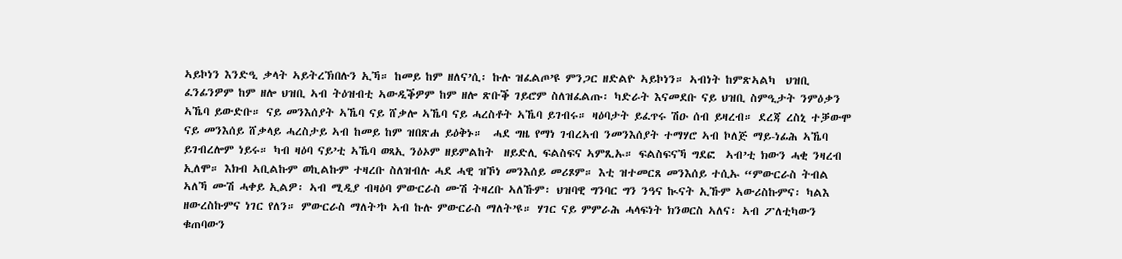ኣይኮነን እንድዒ ቃላት ኣይትረኽበሉን ኢኻ። ከመይ ከም ዘለና’ሲ፡ ኩሉ ዝፈልጦ’ዩ ምንጋር ዘድልዮ ኣይኮነን። ኣብነት ከምጽኣልካ  ህዝቢ ፈንፊንዎም ከም ዘሎ ህዝቢ ኣብ ትዕዝብቲ ኣውዲቕዎም ከም ዘሎ ጽቡቕ ገይሮም ስለዝፈልጡ፡ ካድራት እናመደቡ ናይ ህዝቢ ስምዒታት ንምዕቃን ኣኼባ ይውድቡ። ናይ መንእሰያት ኣኼባ ናይ ሸቃሎ ኣኼባ ናይ ሓረስቶት ኣኼባ ይገብሩ። ዛዕባታት ይፈጥሩ ሽዑ ሰብ ይዛረብ። ደረጃ ረስኒ ተቓውሞ ናይ መንእሰይ ሸቃላይ ሓረስታይ ኣብ ከመይ ከም ዝበጽሐ ይዕቅኑ።  ሓደ ግዜ የማነ ገብረኣብ ንመንእሰያት ተማሃሮ ኣብ ኮለጅ ማይ-ነፊሕ ኣኼባ ይገብረሎም ነይሩ። ካብ ዛዕባ ናይ’ቲ ኣኼባ ወጻኢ ንዕኦም ዘይምልከት  ዘይድሊ ፍልስፍና ኣምጺኡ። ፍልስፍናኻ ግደፎ  ኣብ’ቲ ክውን ሓቂ ንዛረብ ኢለሞ። እክብ ኣቢልኩም ወኪልኩም ተዛረቡ ስለዝብሉ ሓደ ሓዊ ዝኾነ መንእሰይ መሪጾም። እቲ ዝተመርጸ መንእሰይ ተሲኡ “ምውርራስ ትብል ኣለኻ ሙሽ ሓቀይ ኢልዎ፡ ኣብ ሚዲያ ብዛዕባ ምውርራስ ሙሽ ትዛረቡ ኣለኹም፡ ህዝባዊ ግንባር ግን ንዓና ኲናት ኢኹም ኣውሪስኩምና፡ ካልእ ዘውረስኩምና ነገር የለን። ምውርራስ ማለት’ኮ ኣብ ኩሉ ምውርራስ ማለት’ዩ። ሃገር ናይ ምምራሕ ሓላፍነት ክንወርስ ኣለና፡ ኣብ ፖለቲካውን ቁጠባውን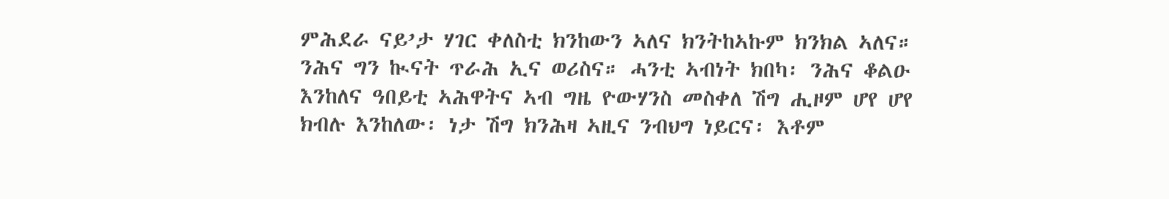ምሕደራ ናይ’ታ ሃገር ቀለስቲ ክንከውን ኣለና ክንትከኣኩም ክንክል ኣለና። ንሕና ግን ኲናት ጥራሕ ኢና ወሪስና። ሓንቲ ኣብነት ክበካ፡ ንሕና ቆልዑ እንከለና ዓበይቲ ኣሕዋትና ኣብ ግዜ ዮውሃንስ መስቀለ ሽግ ሒዞም ሆየ ሆየ ክብሉ እንከለው፡ ነታ ሽግ ክንሕዛ ኣዚና ንብህግ ነይርና፡ እቶም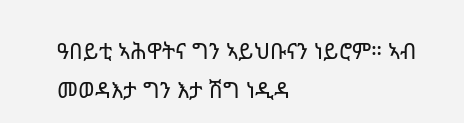ዓበይቲ ኣሕዋትና ግን ኣይህቡናን ነይሮም። ኣብ መወዳእታ ግን እታ ሽግ ነዲዳ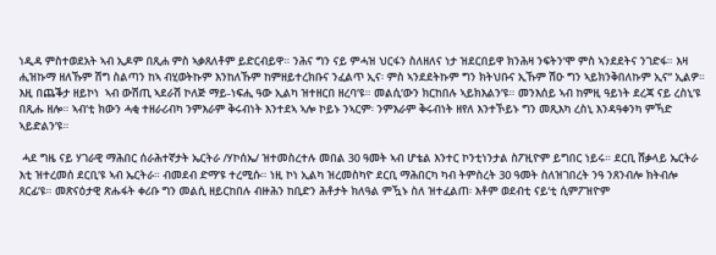ነዲዳ ምስተወደአት ኣብ ኢዶም በጺሐ ምስ ኣቃጸለቶም ይድርብይዋ። ንሕና ግን ናይ ምሓዝ ህርፋን ስለዘለና ነታ ዝደርበይዋ ክንሕዛ ንፍትን’ሞ ምስ ኣንደደትና ንገድፋ። እዛ ሒዝኩማ ዘለኹም ሽግ ስልጣን ከኣ ብሂወትኩም እንከለኹም ከምዘይተረክቡና ንፈልጥ ኢና፡ ምስ ኣንደደትኩም ግን ክትህቡና ኢኹም ሽዑ ግን ኣይክንቅበለኩም ኢና” ኢልዎ። እዚ በጨቕታ ዘይኮነ  ኣብ ውሽጢ ኣደራሽ ኮለጅ ማይ-ነፍሒ ዓው ኢልካ ዝተዘርበ ዘረባ’ዩ። መልሲ’ውን ክርከበሉ ኣይክእልን’ዩ። መንእሰይ ኣብ ከምዚ ዓይነት ደረጃ ናይ ረስኒ’ዩ በጺሑ ዘሎ። ኣብ’ቲ ክውን ሓቂ ተዘራሪብካ ንምእራም ቅሩብነት እንተደኣ ኣሎ ኮይኑ ንኣርም፡ ንምእራም ቅሩብነት ዘየለ እንተኾይኑ ግን መጺእካ ረስኒ እንዳዓቀንካ ምኻድ ኣይድልን’ዩ።

 ሓደ ግዜ ናይ ሃገራዊ ማሕበር ሰራሕተኛታት ኤርትራ /ሃኮሰኤ/ ዝተመስረተሉ መበል 30 ዓመት ኣብ ሆቴል እንተር ኮንቲነንታል ስፖዚዮም ይግበር ነይሩ። ደርቢ ሸቃላይ ኤርትራ እቲ ዝተረመሰ ደርቢ’ዩ ኣብ ኤርትራ። ብመደብ ድማ’ዩ ተረሚሱ። ነዚ ኮነ ኢልካ ዝረመስካዮ ደርቢ ማሕበርካ ካብ ትምስረት 30 ዓመት ስለዝገበረት ንዓ ንጸንብሎ ክትብሎ ጸርፊ’ዩ። መጽናዕታዊ ጽሑፋት ቀሪቡ ግን መልሲ ዘይርከበሉ ብዙሕን ከቢድን ሕቶታት ክለዓል ምዃኑ ስለ ዝተፈልጠ፡ እቶም ወደብቲ ናይ’ቲ ሲምፖዝዮም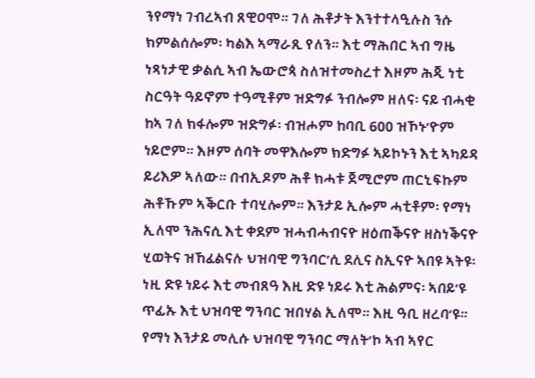ንየማነ ገብረኣብ ጸዊዐሞ። ገለ ሕቶታት እንተተላዒሉስ ንሱ ክምልሰሎም፡ ካልእ ኣማራጺ የለን። እቲ ማሕበር ኣብ ግዜ ነጻነታዊ ቃልሲ ኣብ ኤውሮጳ ስለዝተመስረተ እዞም ሕጂ ነቲ ስርዓት ዓይኖም ተዓሚቶም ዝድግፉ ንብሎም ዘለና፡ ናይ ብሓቂ ከኣ ገለ ክፋሎም ዝድግፉ፡ ብዝሖም ከባቢ 600 ዝኾኑ’ዮም ነይሮም። እዞም ሰባት መዋእሎም ክድግፉ ኣይኮኑን እቲ ኣካይዳ ይሪእዎ ኣለው። በብኢዶም ሕቶ ክሓቱ ጀሚሮም ጠርኒፍኩም ሕቶኹም ኣቕርቡ ተባሂሎም። እንታይ ኢሎም ሓቲቶም፡ የማነ ኢለሞ ንሕናሲ እቲ ቀደም ዝሓብሓብናዮ ዘዕጠቕናዮ ዘስነቕናዮ ሂወትና ዝኸፈልናሉ ህዝባዊ ግንባር’ሲ ደሊና ስኢናዮ ኣበዩ ኣትዩ፡ ነዚ ድዩ ነይሩ እቲ መብጸዓ እዚ ድዩ ነይሩ እቲ ሕልምና፡ ኣበይ’ዩ ጥፊኡ እቲ ህዝባዊ ግንባር ዝበሃል ኢለሞ። እዚ ዓቢ ዘረባ’ዩ። የማነ እንታይ መሊሱ ህዝባዊ ግንባር ማለት’ኮ ኣብ ኣየር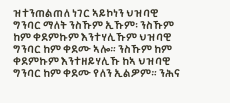ዝተንጠልጠለ ነገር ኣይኮነን ህዝባዊ ግንባር ማለት ንስኹም ኢኹም፡ ንስኹም ከም ቀደምኩም እንተሃሊኹም ህዝባዊ ግንባር ከም ቀደሙ ኣሎ። ንስኹም ከም ቀደምኩም እንተዘይሃሊኹ ከኣ ህዝባዊ ግንባር ከም ቀደሙ የለን ኢልዎም። ንሕና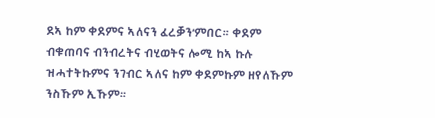ደኣ ከም ቀደምና ኣለናን ፈረቓን’ምበር። ቀደም ብቁጠባና ብንብረትና ብሂወትና ሎሚ ከኣ ኩሉ ዝሓተትኩምና ንገብር ኣለና ከም ቀደምኩም ዘየለኹም ንስኹም ኢኹም።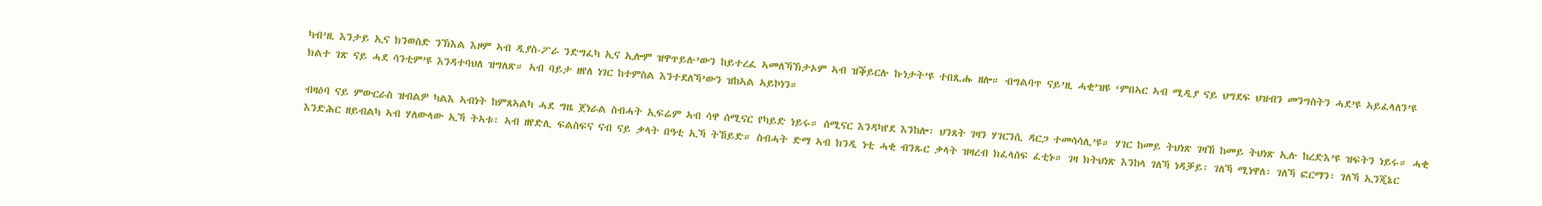ካብ’ዚ እንታይ ኢና ክንወስድ ንኽእል እዞም ኣብ ዲያስ-ፖራ ንድግፈካ ኢና ኢሎም ዝዋጥይሉ’ውን ከይተረፈ ኣመለኻኽታኦም ኣብ ዝቕይርሉ ኩነታት’ዩ ተበጺሑ ዘሎ። ብግልባጥ ናይ’ዚ ሓቂ’ዝዩ ‘ምበኣር ኣብ ሚዲያ ናይ ህግደፍ ህዝብን መንግስትን ሓደ’ዩ ኣይፈላለን’ዩ ክልተ ገጽ ናይ ሓደ ሳንቲም’ዩ እንዳተባህለ ዝግለጽ። ኣብ ባይታ ዘየለ ነገር ከተምስል እንተደለኻ’ውን ዝከኣል ኣይኮነን።

ብዛዕባ ናይ ምውርራስ ዝብልዎ ካልእ ኣብነት ከምጸኣልካ ሓደ ግዜ ጀነራል ስብሓት ኢፍሬም ኣብ ሳዋ ሰሚናር የካይድ ነይሩ። ሰሚናር እንዳካየደ እንከሎ፡ ህንጸት ገዛን ሃገርንሲ ዳርጋ ተመሳሳሊ’ዩ። ሃገር ከመይ ትህነጽ ገዛኸ ከመይ ትህነጽ ኢሉ ከረድእ’ዩ ዝፍትን ነይሩ። ሓቂ እንድሕር ዘይብልካ ኣብ ሃለውላው ኢኻ ትኣቱ፡ ኣብ ዘየድሊ ፍልስፍና ናብ ናይ ቃላት በዓቲ ኢኻ ትኸይድ። ስብሓት ድማ ኣብ ክንዲ ነቲ ሓቂ ብንጹር ቃላት ዝዛረብ ክፈላሰፍ ፈቲኑ። ገዛ ክትህነጽ እንከላ ገለኻ ነዳቓይ፡ ገለኻ ሚነዋለ፡ ገለኻ ፎርማን፡ ገለኻ ኢንጂኔር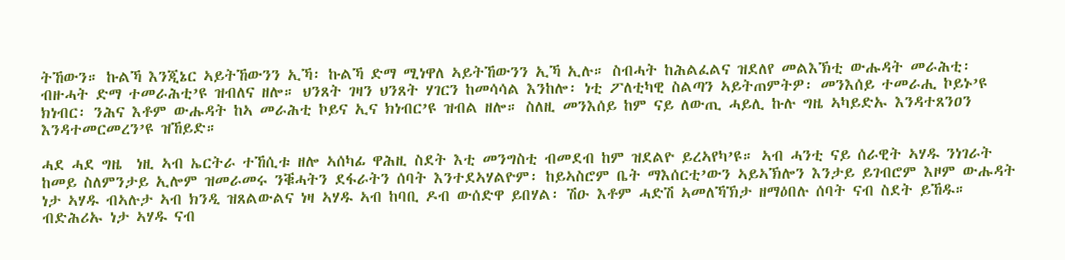ትኸውን። ኩልኻ እንጂኔር ኣይትኸውንን ኢኻ፡ ኩልኻ ድማ ሚነዋለ ኣይትኸውንን ኢኻ ኢሉ። ስብሓት ከሕልፈልና ዝደለየ መልእኽቲ ውሑዳት መራሕቲ፡ ብዙሓት ድማ ተመራሕቲ’ዩ ዝብለና ዘሎ። ህንጸት ገዛን ህንጸት ሃገርን ከመሳሳል እንከሎ፡ ነቲ ፖለቲካዊ ስልጣን ኣይትጠምትዎ፡ መንእሰይ ተመራሒ ኮይኑ’ዩ ክነብር፡ ንሕና እቶም ውሑዳት ከኣ መራሕቲ ኮይና ኢና ክነብር’ዩ ዝብል ዘሎ። ስለዚ መንእሰይ ከም ናይ ለውጢ ሓይሊ ኩሉ ግዜ ኣካይድኡ እንዳተጸንዐን እንዳተመርመረን’ዩ ዝኸይድ።

ሓደ ሓደ ግዜ  ነዚ ኣብ ኤርትራ ተኸሲቱ ዘሎ ኣሰካፊ ዋሕዚ ስደት እቲ መንግስቲ ብመደብ ከም ዝደልዮ ይረኣየካ’ዩ። ኣብ ሓንቲ ናይ ሰራዊት ኣሃዱ ንነገራት ከመይ ስለምንታይ ኢሎም ዝመራመሩ ንቑሓትን ደፋራትን ሰባት እንተደኣሃልዮም፡ ከይኣስሮም ቤት ማእሰርቲ’ውን ኣይኣኽሎን እንታይ ይገብሮም እዞም ውሑዳት ነታ ኣሃዱ ብኣሉታ ኣብ ክንዲ ዝጸልውልና ነዛ ኣሃዱ ኣብ ከባቢ ዶብ ውሰድዋ ይበሃል፡ ሽዑ እቶም ሓድሽ ኣመለኻኽታ ዘማዕበሉ ሰባት ናብ ስደት ይኸዱ። ብድሕሪኡ ነታ ኣሃዱ ናብ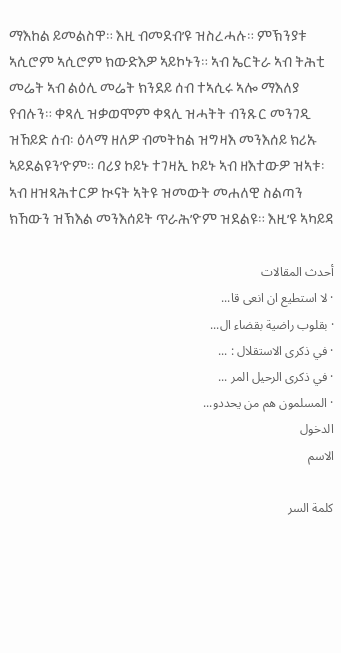ማእከል ይመልስዋ። እዚ ብመደብ’ዩ ዝስረሓሉ። ምኽንያቱ ኣሲሮም ኣሲሮም ክውድእዎ ኣይኮኑን። ኣብ ኤርትራ ኣብ ትሕቲ መሬት ኣብ ልዕሊ መሬት ክንደይ ሰብ ተኣሲሩ ኣሎ ማእለያ የብሉን። ቀጻሊ ዝቃወሞም ቀጻሊ ዝሓትት ብንጹር መንገዲ ዝኸይድ ሰብ፡ ዕላማ ዘለዎ ብመትከል ዝግዛእ መንእሰይ ክሪኡ ኣይደልዩን’ዮም። ባሪያ ኮይኑ ተገዛኢ ኮይኑ ኣብ ዘእተውዎ ዝኣቱ፡ ኣብ ዘዝጻሕተርዎ ኲናት ኣትዩ ዝመውት መሐለዊ ስልጣን ክኸውን ዝኽእል መንእሰይት ጥራሕ’ዮም ዝደልዩ። እዚ’ዩ ኣካይዳ

أحدث المقالات
· لا استطيع ان انعى قا...
· بقلوب راضية بقضاء ال...
· في ذكرى الاستقلال : ...
· في ذكرى الرحيل المر ...
· المسلمون هم من يحددو...
الدخول
الاسم

كلمة السر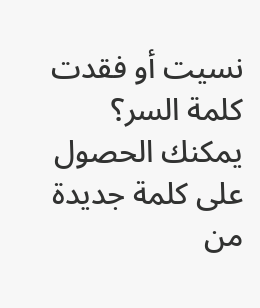نسيت أو فقدت كلمة السر؟
يمكنك الحصول على كلمة جديدة من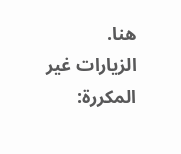هنا.
الزيارات غير المكررة: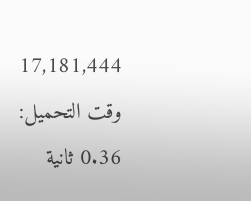17,181,444 وقت التحميل: 0.36 ثانية